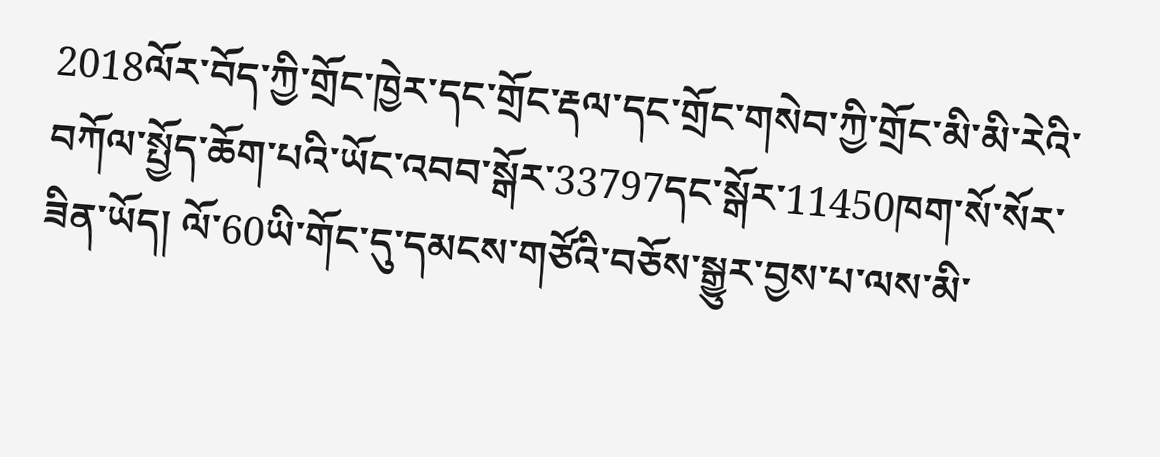2018ལོར་བོད་ཀྱི་གྲོང་ཁྱེར་དང་གྲོང་རྡལ་དང་གྲོང་གསེབ་ཀྱི་གྲོང་མི་མི་རེའི་བཀོལ་སྤྱོད་ཆོག་པའི་ཡོང་འབབ་སྒོར་33797དང་སྒོར་11450ཁག་སོ་སོར་ཟིན་ཡོད། ལོ་60ཡི་གོང་དུ་དམངས་གཙོའི་བཅོས་སྒྱུར་བྱས་པ་ལས་མི་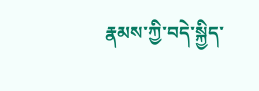རྣམས་ཀྱི་བདེ་སྐྱིད་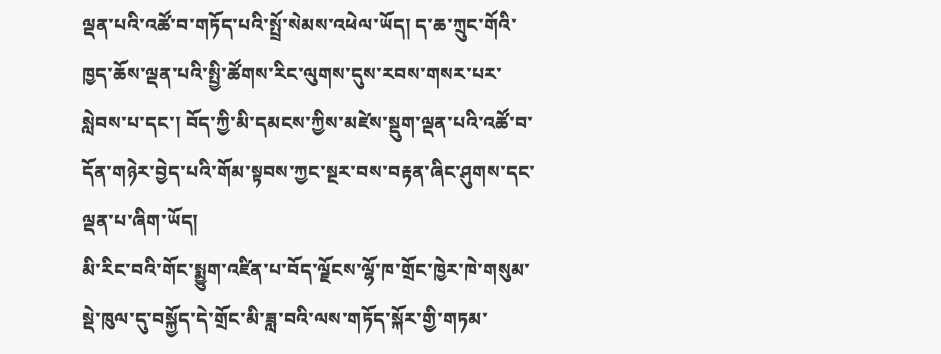ལྡན་པའི་འཚོ་བ་གཏོད་པའི་སྤྲོ་སེམས་འཕེལ་ཡོད། ད་ཆ་ཀྲུང་གོའི་ཁྱད་ཆོས་ལྡན་པའི་སྤྱི་ཚོགས་རིང་ལུགས་དུས་རབས་གསར་པར་སླེབས་པ་དང་། བོད་ཀྱི་མི་དམངས་ཀྱིས་མཛེས་སྡུག་ལྡན་པའི་འཚོ་བ་དོན་གཉེར་བྱེད་པའི་གོམ་སྟབས་ཀྱང་སྔར་བས་བརྟན་ཞིང་ཤུགས་དང་ལྡན་པ་ཞིག་ཡོད།
མི་རིང་བའི་གོང་སྨྱུག་འཛིན་པ་བོད་ལྗོངས་ལྷོ་ཁ་གྲོང་ཁྱེར་ཁེ་གསུམ་སྡེ་ཁུལ་དུ་བསྐྱོད་དེ་གྲོང་མི་ཟླ་བའི་ལས་གཏོད་སྐོར་གྱི་གཏམ་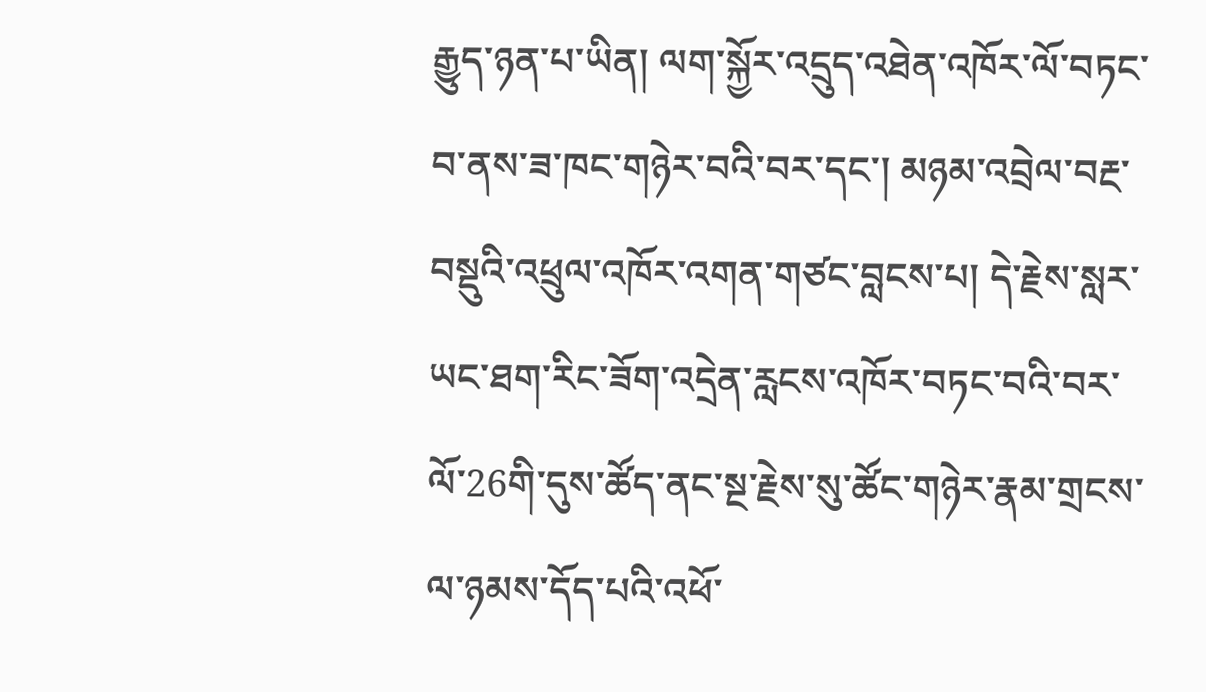རྒྱུད་ཉན་པ་ཡིན། ལག་སྐྱོར་འདྲུད་འཐེན་འཁོར་ལོ་བཏང་བ་ནས་ཟ་ཁང་གཉེར་བའི་བར་དང་། མཉམ་འབྲེལ་བརྔ་བསྡུའི་འཕྲུལ་འཁོར་འགན་གཙང་བླངས་པ། དེ་རྗེས་སླར་ཡང་ཐག་རིང་ཟོག་འདྲེན་རླངས་འཁོར་བཏང་བའི་བར་ལོ་26གི་དུས་ཚོད་ནང་སྔ་རྗེས་སུ་ཚོང་གཉེར་རྣམ་གྲངས་ལ་ཉམས་དོད་པའི་འཕོ་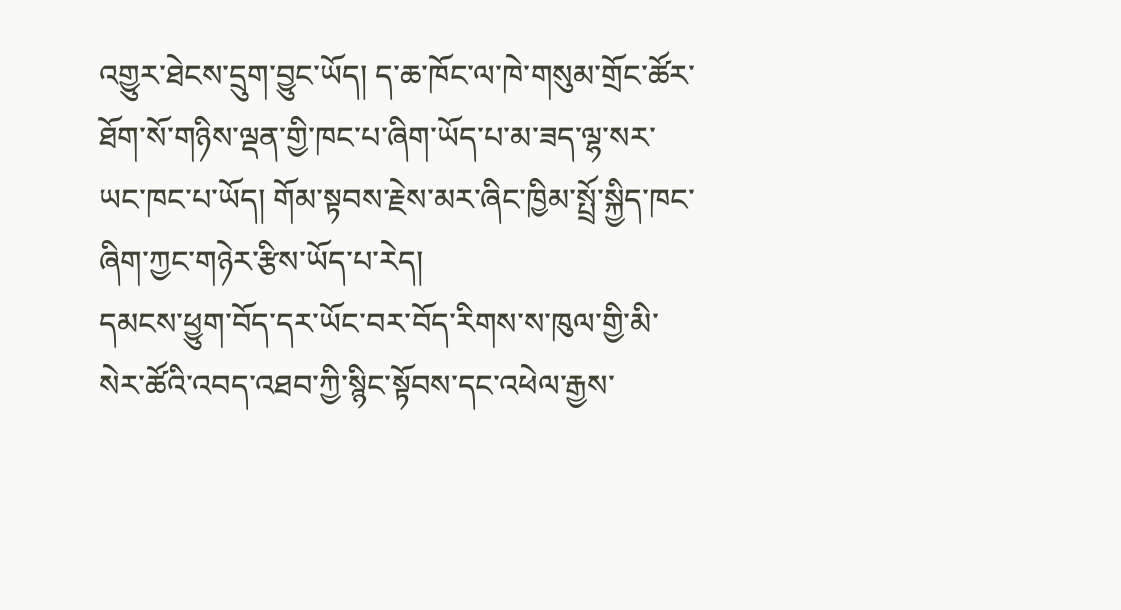འགྱུར་ཐེངས་དྲུག་བྱུང་ཡོད། ད་ཆ་ཁོང་ལ་ཁེ་གསུམ་གྲོང་ཚོར་ཐོག་སོ་གཉིས་ལྡན་གྱི་ཁང་པ་ཞིག་ཡོད་པ་མ་ཟད་ལྷ་སར་ཡང་ཁང་པ་ཡོད། གོམ་སྟབས་རྗེས་མར་ཞིང་ཁྱིམ་སྤྲོ་སྐྱིད་ཁང་ཞིག་ཀྱང་གཉེར་རྩིས་ཡོད་པ་རེད།
དམངས་ཕྱུག་བོད་དར་ཡོང་བར་བོད་རིགས་ས་ཁུལ་གྱི་མི་སེར་ཚོའི་འབད་འཐབ་ཀྱི་སྙིང་སྟོབས་དང་འཕེལ་རྒྱས་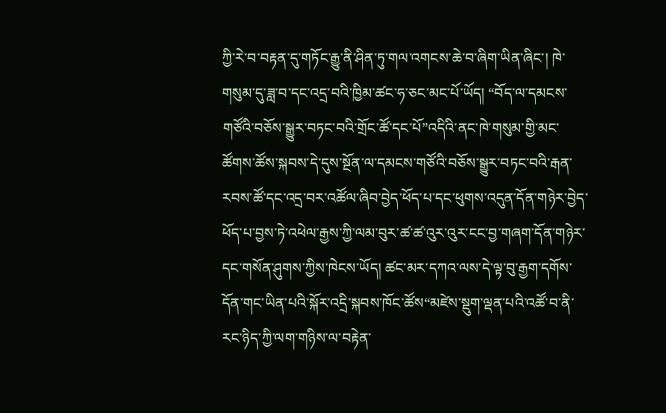ཀྱི་རེ་བ་བརྟན་དུ་གཏོང་རྒྱུ་ནི་ཤིན་ཏུ་གལ་འགངས་ཆེ་བ་ཞིག་ཡིན་ཞིང་། ཁེ་གསུམ་དུ་ཟླ་བ་དང་འདྲ་བའི་ཁྱིམ་ཚང་ཧ་ཅང་མང་པོ་ཡོད། “བོད་ལ་དམངས་གཙོའི་བཅོས་སྒྱུར་བཏང་བའི་གྲོང་ཚོ་དང་པོ”འདིའི་ནང་ཁེ་གསུམ་གྱི་མང་ཚོགས་ཚོས་སྐབས་དེ་དུས་སྔོན་ལ་དམངས་གཙོའི་བཅོས་སྒྱུར་བཏང་བའི་རྒན་རབས་ཚོ་དང་འདྲ་བར་འཚོལ་ཞིབ་བྱེད་ཕོད་པ་དང་ཕུགས་འདུན་དོན་གཉེར་བྱེད་ཕོད་པ་བྱས་ཏེ་འཕེལ་རྒྱས་ཀྱི་ལམ་བུར་ཚ་ཚ་འུར་འུར་ངང་བྱ་གཞག་དོན་གཉེར་དང་གསོན་ཤུགས་ཀྱིས་ཁེངས་ཡོད། ཚང་མར་དཀའ་ལས་དེ་ལྟ་བུ་རྒྱག་དགོས་དོན་གང་ཡིན་པའི་སྐོར་འདྲི་སྐབས་ཁོང་ཚོས“མཛེས་སྡུག་ལྡན་པའི་འཚོ་བ་ནི་རང་ཉིད་ཀྱི་ལག་གཉིས་ལ་བརྟེན་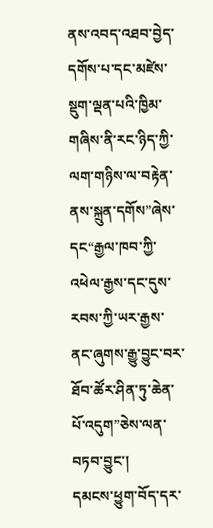ནས་འབད་འཐབ་བྱེད་དགོས་པ་དང་མཛེས་སྡུག་ལྡན་པའི་ཁྱིམ་གཞིས་ནི་རང་ཉིད་ཀྱི་ལག་གཉིས་ལ་བརྟེན་ནས་སྐྲུན་དགོས”ཞེས་དང“རྒྱལ་ཁབ་ཀྱི་འཕེལ་རྒྱས་དང་དུས་རབས་ཀྱི་ཡར་རྒྱས་ནང་ཞུགས་རྒྱུ་བྱུང་བར་ཐོབ་ཚོར་ཤིན་ཏུ་ཆེན་པོ་འདུག”ཅེས་ལན་བཏབ་བྱུང་།
དམངས་ཕྱུག་བོད་དར་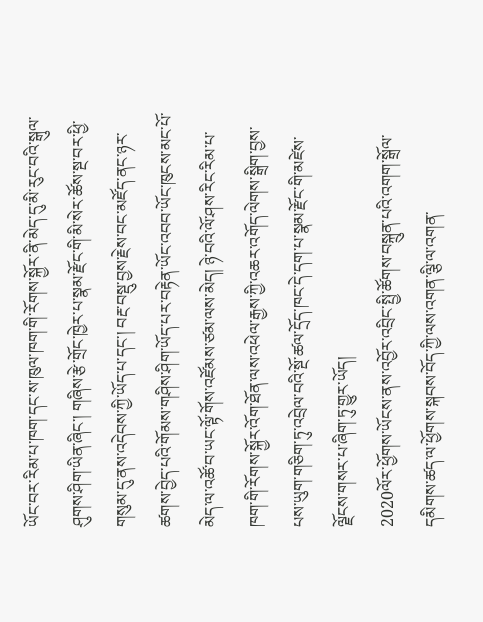ཡོང་བར་རིམ་པ་ཁག་དང་ས་ཁུལ་ཁག་གི་རོགས་སྐྱོར་ནི་མེད་དུ་མི་རུང་བའི་སྒུལ་ཤུགས་ཤིག་ཡིན་ཞིང་། གཞིས་རྩེ་གྲོང་ཁྱེར་པ་སྣམ་རྫོང་གི་མི་སེར་ཚོས་སྔ་བར་ཕྱི་གསུམ་དུ་ནས་འདེབས་ཀྱི་ཡོད་པ་དང་། བརྔ་བསྡུ་བྱས་རྗེས་བང་མཛོད་ནང་ཉར་ཚགས་བྱེད་པའི་གོམས་གཤིས་ཤིག་ཡོད་པར་བརྟེན་ཡོང་འབབ་ཡོང་ཁུངས་མང་པོ་མེད་ལ་འཚོ་བ་ཡང་ལྟོ་གོས་འཛོམས་ཙམ་ལས་མེད། ཉེ་བའི་ལོ་ཤས་རིང་རིམ་པ་ཁག་གི་རོགས་སྐྱོར་འོག་ཐོན་ལས་འཕེལ་རྒྱས་ཀྱི་འཆར་འགོད་ལེགས་སྒྲིག་བྱས་པས་ཡུག་གཅིག་ཏུ་འབྲེལ་བའི་སྔོ་ཚལ་དྲོད་ཁང་དེ་དག་པ་སྣམ་རྫོང་གི་མཛེས་ལྗོངས་གསར་པ་ཞིག་ཏུ་གྱུར་ཡོད།
2020ལོར་ཕྱོགས་ཡོངས་ནས་འབྱོར་འབྲིང་སྤྱི་ཚོགས་བསྐྲུན་པའི་འགག་སྒྲོལ་དམིགས་ཚད་ལ་ཕྱོགས་སྐབས་བོད་ཀྱི་ལས་འགན་ལྕི་ལ་འགན་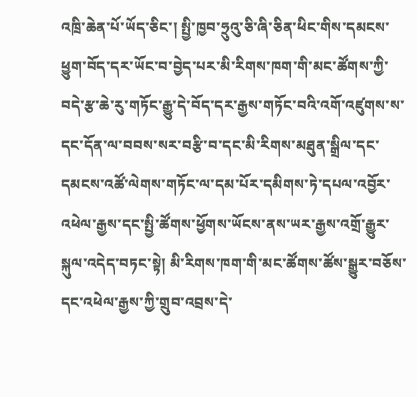འཁྲི་ཆེན་པོ་ཡོད་ཅིང་། སྤྱི་ཁྱབ་ཧྲུའུ་ཅི་ཞི་ཅིན་ཕིང་གིས་དམངས་ཕྱུག་བོད་དར་ཡོང་བ་བྱེད་པར་མི་རིགས་ཁག་གི་མང་ཚོགས་ཀྱི་བདེ་རྩ་ཆེ་རུ་གཏོང་རྒྱུ་དེ་བོད་དར་རྒྱས་གཏོང་བའི་འགོ་འཛུགས་ས་དང་དོན་ལ་བབས་སར་བརྩི་བ་དང་མི་རིགས་མཐུན་སྒྲིལ་དང་དམངས་འཚོ་ལེགས་གཏོང་ལ་དམ་པོར་དམིགས་ཏེ་དཔལ་འབྱོར་འཕེལ་རྒྱས་དང་སྤྱི་ཚོགས་ཕྱོགས་ཡོངས་ནས་ཡར་རྒྱས་འགྲོ་རྒྱུར་སྐུལ་འདེད་བཏང་སྟེ། མི་རིགས་ཁག་གི་མང་ཚོགས་ཚོས་སྒྱུར་བཅོས་དང་འཕེལ་རྒྱས་ཀྱི་གྲུབ་འབྲས་དེ་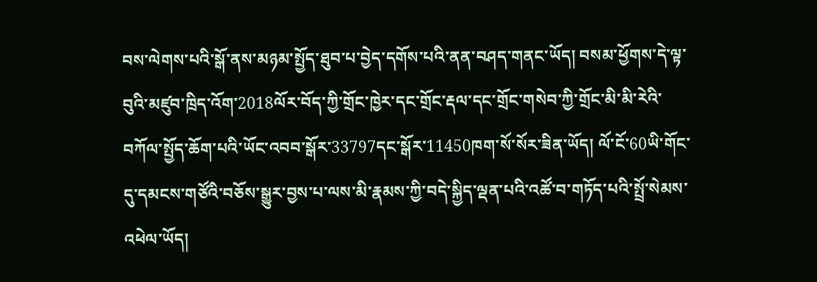བས་ལེགས་པའི་སྒོ་ནས་མཉམ་སྤྱོད་ཐུབ་པ་བྱེད་དགོས་པའི་ནན་བཤད་གནང་ཡོད། བསམ་ཕྱོགས་དེ་ལྟ་བུའི་མཛུབ་ཁྲིད་འོག་2018ལོར་བོད་ཀྱི་གྲོང་ཁྱེར་དང་གྲོང་རྡལ་དང་གྲོང་གསེབ་ཀྱི་གྲོང་མི་མི་རེའི་བཀོལ་སྤྱོད་ཆོག་པའི་ཡོང་འབབ་སྒོར་33797དང་སྒོར་11450ཁག་སོ་སོར་ཟིན་ཡོད། ལོ་ངོ་60ཡི་གོང་དུ་དམངས་གཙོའི་བཅོས་སྒྱུར་བྱས་པ་ལས་མི་རྣམས་ཀྱི་བདེ་སྐྱིད་ལྡན་པའི་འཚོ་བ་གཏོད་པའི་སྤྲོ་སེམས་འཕེལ་ཡོད།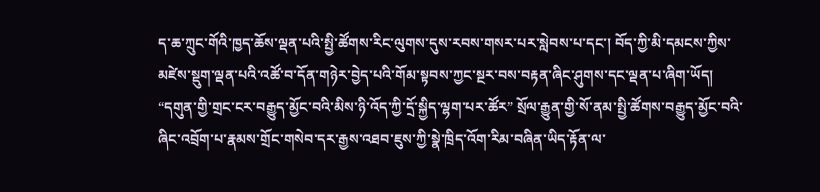ད་ཆ་ཀྲུང་གོའི་ཁྱད་ཆོས་ལྡན་པའི་སྤྱི་ཚོགས་རིང་ལུགས་དུས་རབས་གསར་པར་སླེབས་པ་དང་། བོད་ཀྱི་མི་དམངས་ཀྱིས་མཛེས་སྡུག་ལྡན་པའི་འཚོ་བ་དོན་གཉེར་བྱེད་པའི་གོམ་སྟབས་ཀྱང་སྔར་བས་བརྟན་ཞིང་ཤུགས་དང་ལྡན་པ་ཞིག་ཡོད།
“དགུན་གྱི་གྲང་ངར་བརྒྱུད་མྱོང་བའི་མིས་ཉི་འོད་ཀྱི་དྲོ་སྐྱིད་ལྷག་པར་ཚོར” སྲོལ་རྒྱུན་གྱི་སོ་ནམ་སྤྱི་ཚོགས་བརྒྱུད་མྱོང་བའི་ཞིང་འབྲོག་པ་རྣམས་གྲོང་གསེབ་དར་རྒྱས་འཐབ་ཇུས་ཀྱི་སྣེ་ཁྲིད་འོག་རིམ་བཞིན་ཡིད་རྟོན་ལ་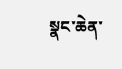སྣང་ཆེན་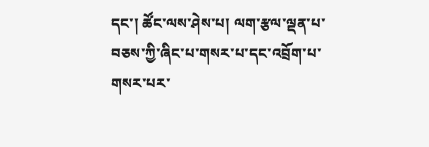དང་། ཚོང་ལས་ཤེས་པ། ལག་རྩལ་ལྡན་པ་བཅས་ཀྱི་ཞིང་པ་གསར་པ་དང་འབྲོག་པ་གསར་པར་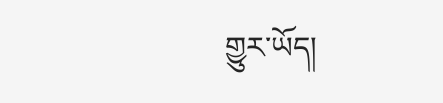གྱུར་ཡོད།